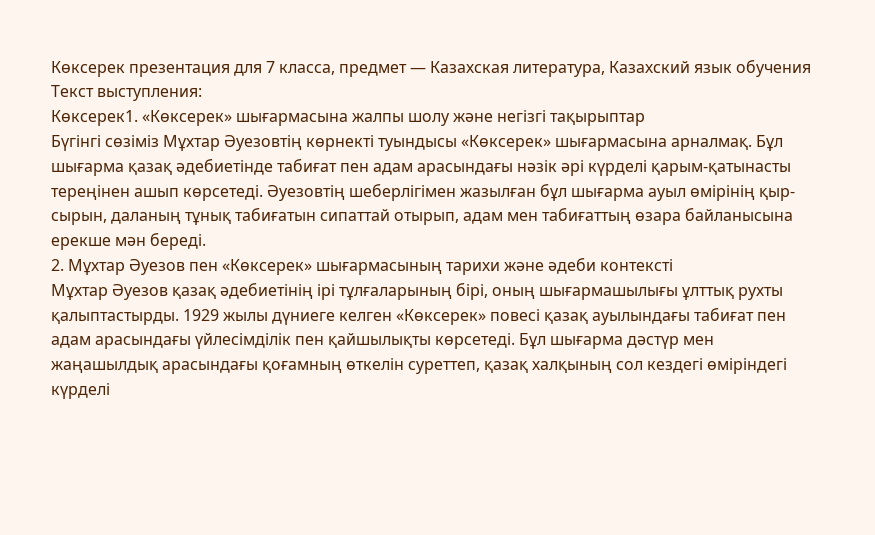Көксерек презентация для 7 класса, предмет — Казахская литература, Казахский язык обучения
Текст выступления:
Көксерек1. «Көксерек» шығармасына жалпы шолу және негізгі тақырыптар
Бүгінгі сөзіміз Мұхтар Әуезовтің көрнекті туындысы «Көксерек» шығармасына арналмақ. Бұл шығарма қазақ әдебиетінде табиғат пен адам арасындағы нәзік әрі күрделі қарым-қатынасты тереңінен ашып көрсетеді. Әуезовтің шеберлігімен жазылған бұл шығарма ауыл өмірінің қыр-сырын, даланың тұнық табиғатын сипаттай отырып, адам мен табиғаттың өзара байланысына ерекше мән береді.
2. Мұхтар Әуезов пен «Көксерек» шығармасының тарихи және әдеби контексті
Мұхтар Әуезов қазақ әдебиетінің ірі тұлғаларының бірі, оның шығармашылығы ұлттық рухты қалыптастырды. 1929 жылы дүниеге келген «Көксерек» повесі қазақ ауылындағы табиғат пен адам арасындағы үйлесімділік пен қайшылықты көрсетеді. Бұл шығарма дәстүр мен жаңашылдық арасындағы қоғамның өткелін суреттеп, қазақ халқының сол кездегі өміріндегі күрделі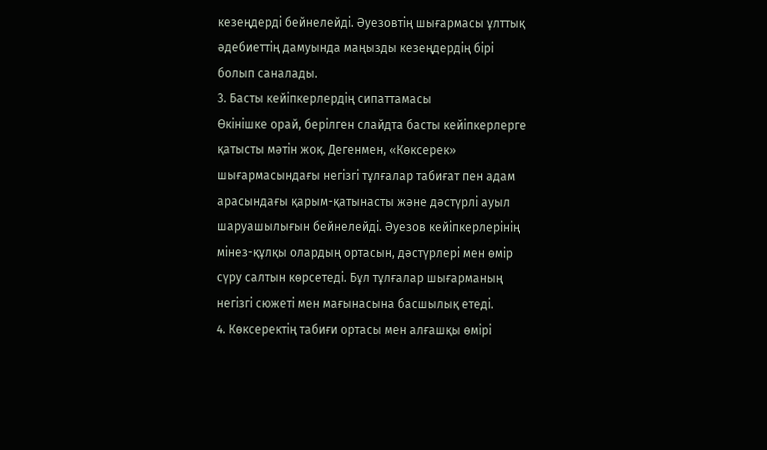кезеңдерді бейнелейді. Әуезовтің шығармасы ұлттық әдебиеттің дамуында маңызды кезеңдердің бірі болып саналады.
3. Басты кейіпкерлердің сипаттамасы
Өкінішке орай, берілген слайдта басты кейіпкерлерге қатысты мәтін жоқ. Дегенмен, «Көксерек» шығармасындағы негізгі тұлғалар табиғат пен адам арасындағы қарым-қатынасты және дәстүрлі ауыл шаруашылығын бейнелейді. Әуезов кейіпкерлерінің мінез-құлқы олардың ортасын, дәстүрлері мен өмір сүру салтын көрсетеді. Бұл тұлғалар шығарманың негізгі сюжеті мен мағынасына басшылық етеді.
4. Көксеректің табиғи ортасы мен алғашқы өмірі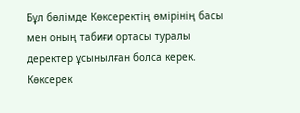Бұл бөлімде Көксеректің өмірінің басы мен оның табиғи ортасы туралы деректер ұсынылған болса керек. Көксерек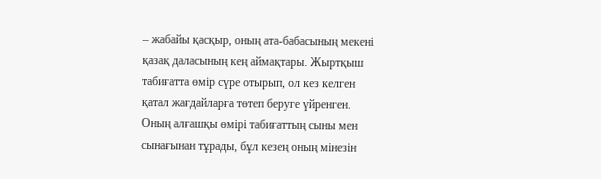– жабайы қасқыр, оның ата-бабасының мекені қазақ даласының кең аймақтары. Жыртқыш табиғатта өмір сүре отырып, ол кез келген қатал жағдайларға төтеп беруге үйренген. Оның алғашқы өмірі табиғаттың сыны мен сынағынан тұрады, бұл кезең оның мінезін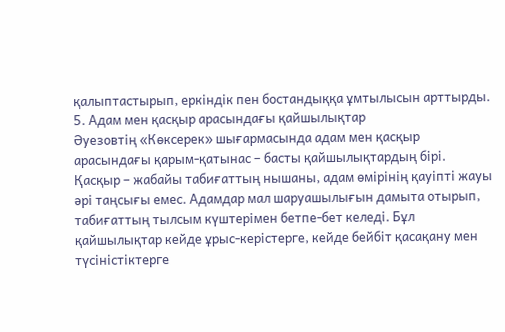қалыптастырып, еркіндік пен бостандыққа ұмтылысын арттырды.
5. Адам мен қасқыр арасындағы қайшылықтар
Әуезовтің «Көксерек» шығармасында адам мен қасқыр арасындағы қарым-қатынас – басты қайшылықтардың бірі. Қасқыр – жабайы табиғаттың нышаны, адам өмірінің қауіпті жауы әрі таңсығы емес. Адамдар мал шаруашылығын дамыта отырып, табиғаттың тылсым күштерімен бетпе-бет келеді. Бұл қайшылықтар кейде ұрыс-керістерге, кейде бейбіт қасақану мен түсіністіктерге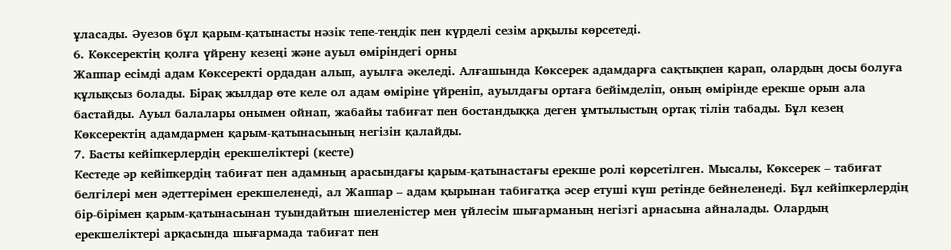ұласады. Әуезов бұл қарым-қатынасты нәзік тепе-теңдік пен күрделі сезім арқылы көрсетеді.
6. Көксеректің қолға үйрену кезеңі және ауыл өміріндегі орны
Жаппар есімді адам Көксеректі ордадан алып, ауылға әкеледі. Алғашында Көксерек адамдарға сақтықпен қарап, олардың досы болуға құлықсыз болады. Бірақ жылдар өте келе ол адам өміріне үйреніп, ауылдағы ортаға бейімделіп, оның өмірінде ерекше орын ала бастайды. Ауыл балалары онымен ойнап, жабайы табиғат пен бостандыққа деген ұмтылыстың ортақ тілін табады. Бұл кезең Көксеректің адамдармен қарым-қатынасының негізін қалайды.
7. Басты кейіпкерлердің ерекшеліктері (кесте)
Кестеде әр кейіпкердің табиғат пен адамның арасындағы қарым-қатынастағы ерекше ролі көрсетілген. Мысалы, Көксерек – табиғат белгілері мен әдеттерімен ерекшеленеді, ал Жаппар – адам қырынан табиғатқа әсер етуші күш ретінде бейнеленеді. Бұл кейіпкерлердің бір-бірімен қарым-қатынасынан туындайтын шиеленістер мен үйлесім шығарманың негізгі арнасына айналады. Олардың ерекшеліктері арқасында шығармада табиғат пен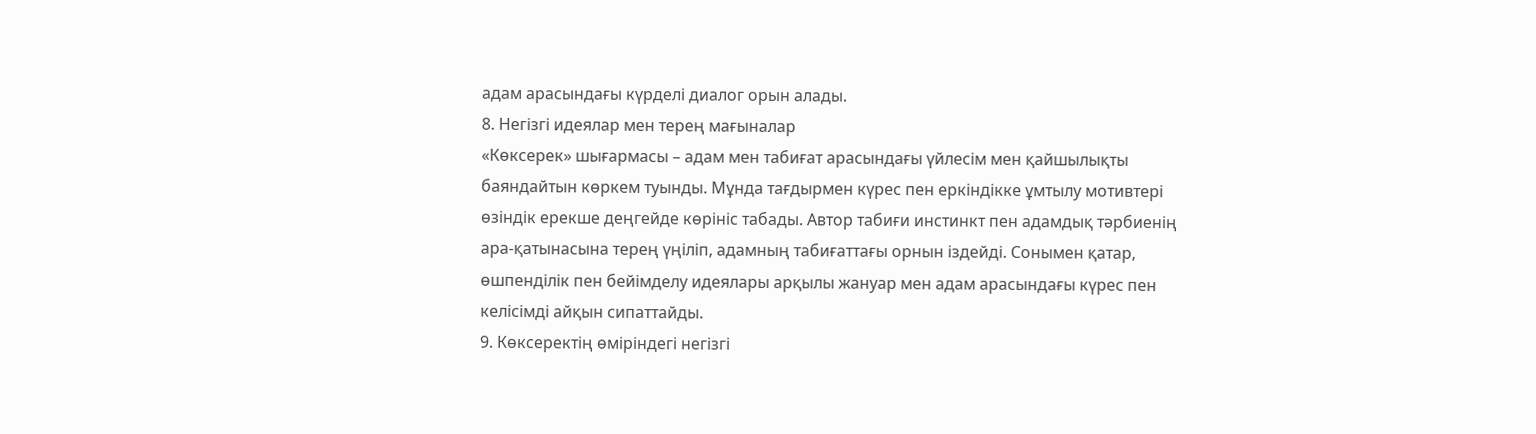адам арасындағы күрделі диалог орын алады.
8. Негізгі идеялар мен терең мағыналар
«Көксерек» шығармасы – адам мен табиғат арасындағы үйлесім мен қайшылықты баяндайтын көркем туынды. Мұнда тағдырмен күрес пен еркіндікке ұмтылу мотивтері өзіндік ерекше деңгейде көрініс табады. Автор табиғи инстинкт пен адамдық тәрбиенің ара-қатынасына терең үңіліп, адамның табиғаттағы орнын іздейді. Сонымен қатар, өшпенділік пен бейімделу идеялары арқылы жануар мен адам арасындағы күрес пен келісімді айқын сипаттайды.
9. Көксеректің өміріндегі негізгі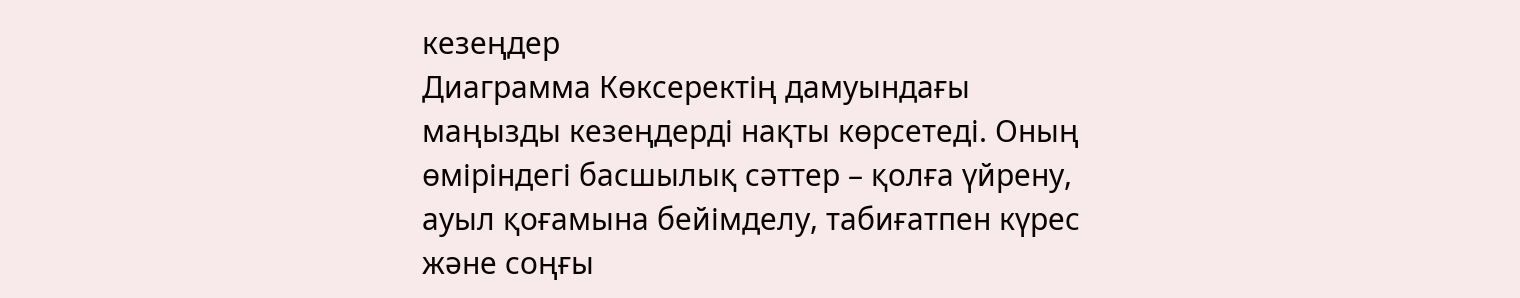кезеңдер
Диаграмма Көксеректің дамуындағы маңызды кезеңдерді нақты көрсетеді. Оның өміріндегі басшылық сәттер – қолға үйрену, ауыл қоғамына бейімделу, табиғатпен күрес және соңғы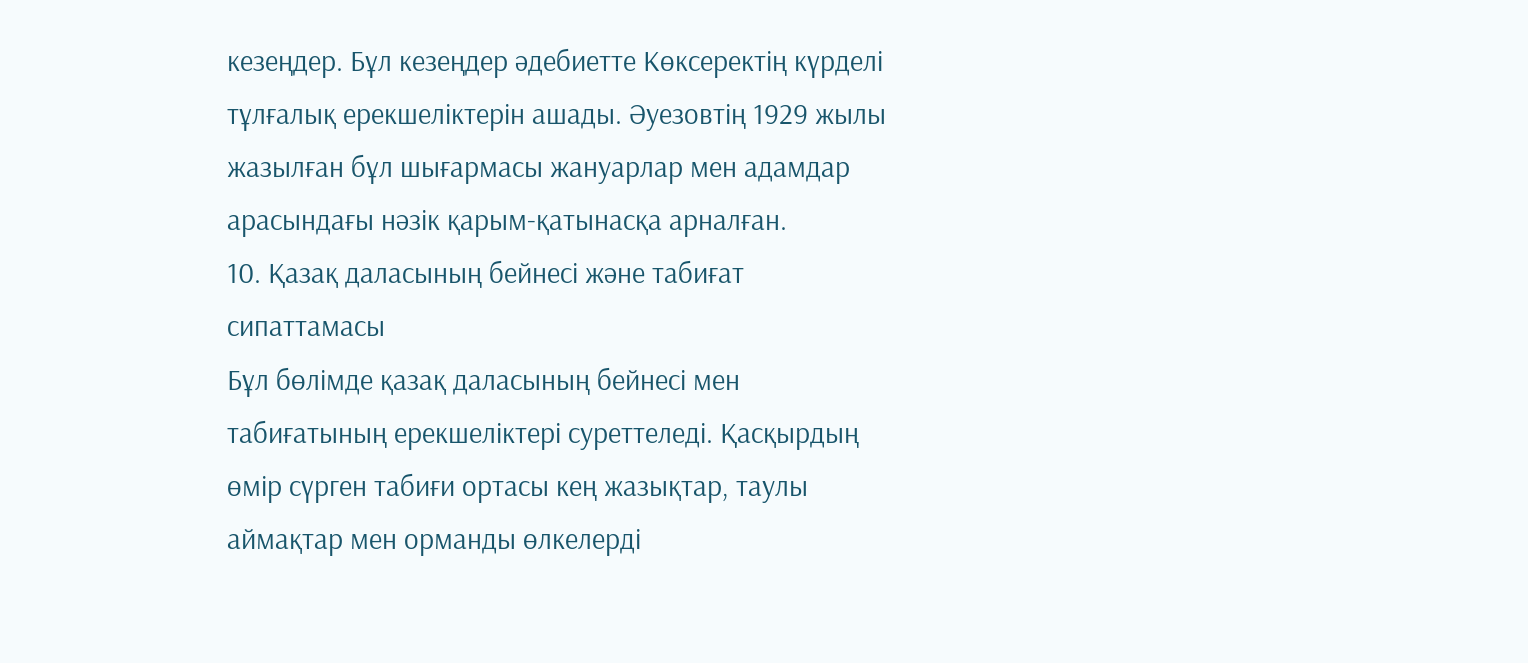кезеңдер. Бұл кезеңдер әдебиетте Көксеректің күрделі тұлғалық ерекшеліктерін ашады. Әуезовтің 1929 жылы жазылған бұл шығармасы жануарлар мен адамдар арасындағы нәзік қарым-қатынасқа арналған.
10. Қазақ даласының бейнесі және табиғат сипаттамасы
Бұл бөлімде қазақ даласының бейнесі мен табиғатының ерекшеліктері суреттеледі. Қасқырдың өмір сүрген табиғи ортасы кең жазықтар, таулы аймақтар мен орманды өлкелерді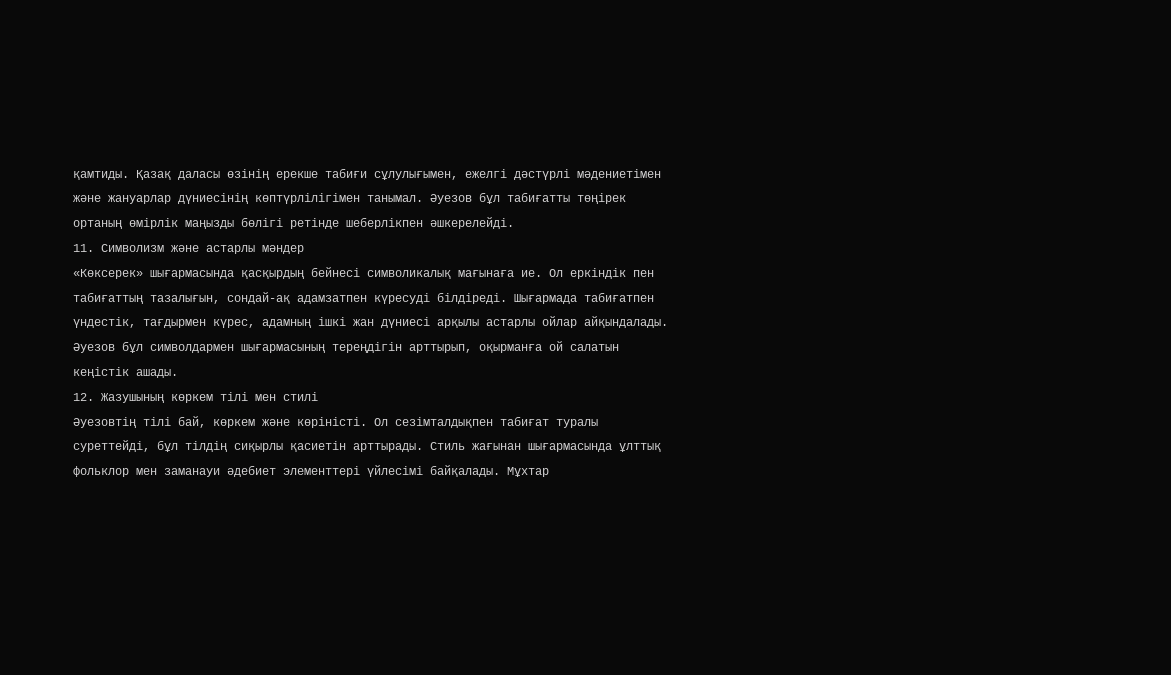қамтиды. Қазақ даласы өзінің ерекше табиғи сұлулығымен, ежелгі дәстүрлі мәдениетімен және жануарлар дүниесінің көптүрлілігімен танымал. Әуезов бұл табиғатты төңірек ортаның өмірлік маңызды бөлігі ретінде шеберлікпен әшкерелейді.
11. Символизм және астарлы мәндер
«Көксерек» шығармасында қасқырдың бейнесі символикалық мағынаға ие. Ол еркіндік пен табиғаттың тазалығын, сондай-ақ адамзатпен күресуді білдіреді. Шығармада табиғатпен үндестік, тағдырмен күрес, адамның ішкі жан дүниесі арқылы астарлы ойлар айқындалады. Әуезов бұл символдармен шығармасының тереңдігін арттырып, оқырманға ой салатын кеңістік ашады.
12. Жазушының көркем тілі мен стилі
Әуезовтің тілі бай, көркем және көріністі. Ол сезімталдықпен табиғат туралы суреттейді, бұл тілдің сиқырлы қасиетін арттырады. Стиль жағынан шығармасында ұлттық фольклор мен заманауи әдебиет элементтері үйлесімі байқалады. Мұхтар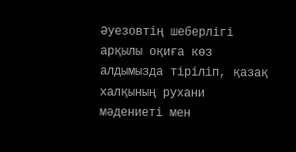Әуезовтің шеберлігі арқылы оқиға көз алдымызда тіріліп, қазақ халқының рухани мәдениеті мен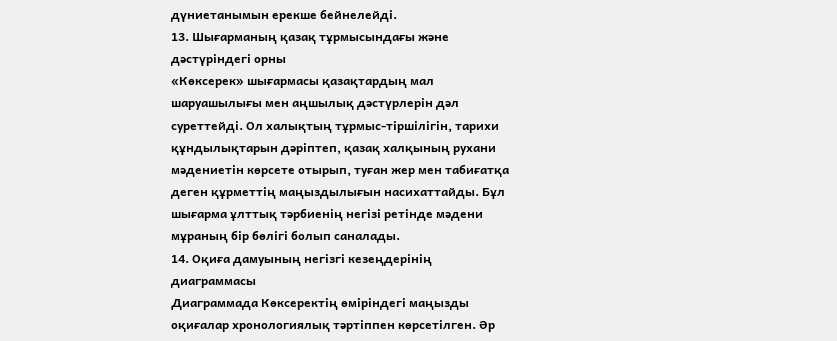дүниетанымын ерекше бейнелейді.
13. Шығарманың қазақ тұрмысындағы және дәстүріндегі орны
«Көксерек» шығармасы қазақтардың мал шаруашылығы мен аңшылық дәстүрлерін дәл суреттейді. Ол халықтың тұрмыс-тіршілігін, тарихи құндылықтарын дәріптеп, қазақ халқының рухани мәдениетін көрсете отырып, туған жер мен табиғатқа деген құрметтің маңыздылығын насихаттайды. Бұл шығарма ұлттық тәрбиенің негізі ретінде мәдени мұраның бір бөлігі болып саналады.
14. Оқиға дамуының негізгі кезеңдерінің диаграммасы
Диаграммада Көксеректің өміріндегі маңызды оқиғалар хронологиялық тәртіппен көрсетілген. Әр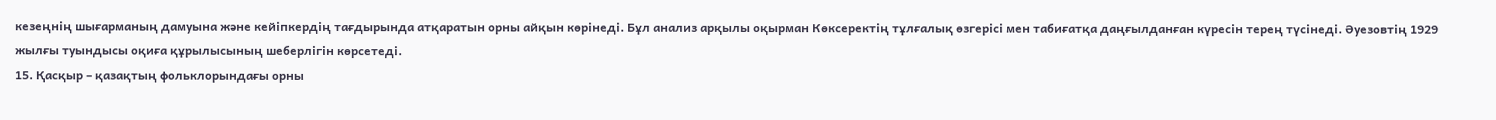кезеңнің шығарманың дамуына және кейіпкердің тағдырында атқаратын орны айқын көрінеді. Бұл анализ арқылы оқырман Көксеректің тұлғалық өзгерісі мен табиғатқа даңғылданған күресін терең түсінеді. Әуезовтің 1929 жылғы туындысы оқиға құрылысының шеберлігін көрсетеді.
15. Қасқыр – қазақтың фольклорындағы орны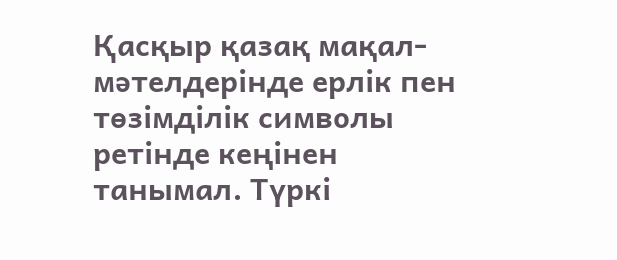Қасқыр қазақ мақал-мәтелдерінде ерлік пен төзімділік символы ретінде кеңінен танымал. Түркі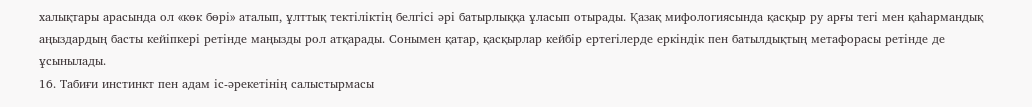халықтары арасында ол «көк бөрі» аталып, ұлттық тектіліктің белгісі әрі батырлыққа ұласып отырады. Қазақ мифологиясында қасқыр ру арғы тегі мен қаһармандық аңыздардың басты кейіпкері ретінде маңызды рол атқарады. Сонымен қатар, қасқырлар кейбір ертегілерде еркіндік пен батылдықтың метафорасы ретінде де ұсынылады.
16. Табиғи инстинкт пен адам іс-әрекетінің салыстырмасы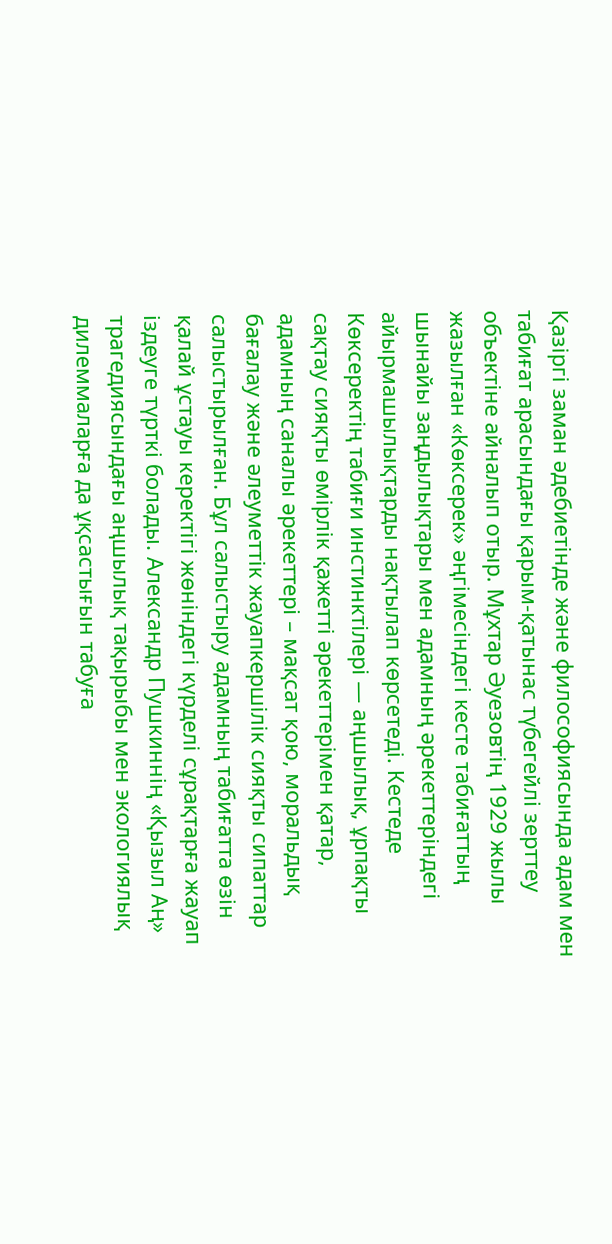Қазіргі заман әдебиетінде және философиясында адам мен табиғат арасындағы қарым-қатынас түбегейлі зерттеу объектіне айналып отыр. Мұхтар Әуезовтің 1929 жылы жазылған «Көксерек» әңгімесіндегі кесте табиғаттың шынайы заңдылықтары мен адамның әрекеттеріндегі айырмашылықтарды нақтылап көрсетеді. Кестеде Көксеректің табиғи инстинктілері — аңшылық, ұрпақты сақтау сияқты өмірлік қажетті әрекеттерімен қатар, адамның саналы әрекеттері – мақсат қою, моральдық бағалау және әлеуметтік жауапкершілік сияқты сипаттар салыстырылған. Бұл салыстыру адамның табиғатта өзін қалай ұстауы керектігі жөніндегі күрделі сұрақтарға жауап іздеуге түрткі болады. Александр Пушкиннің «Қызыл Аң» трагедиясындағы аңшылық тақырыбы мен экологиялық дилеммаларға да ұқсастығын табуға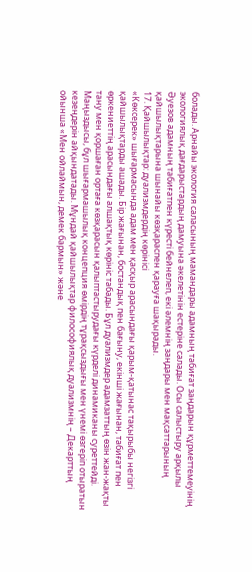болады. Арнайы экология саласының мамандары адамның табиғат заңдарын құрметтемеуінің экологиялық дағдарыстардың дамуына әкелетінін естеріне салады. Осы салыстыру арқылы Әуезов адамның табиғатпен күресті бейнелеп, екі әлемнің заңдары мен мақсаттарының қайшылықтарына шынайы көзқараспен қарауға шақырады.
17. Қайшылықтар: дуализмдердің көрінісі
«Көксерек» шығармасында адам мен қасқыр арасындағы қарым-қатынас тақырыбы негізгі қайшылықтарды ашады. Бір жағынан, бостандық пен бағыну, екінші жағынан, табиғат пен өркениеттің арасындағы алшақтық көрініс табады. Бұл дуализмдер адамзаттың өзін жан-жақты тану мен қоршаған ортаға көзқарасын қалыптастырудағы күрделі динамиканы суреттейді. Маңыздысы, бұл шығармашылық концепция өмірдің тұрақсыздығы мен үнемі өзгеріп отыратын кезеңдерін айқындатады. Мұндай қайшылықтар философиялық дуализмнің – Декарттың ойынша «Мен ойлаймын, демек бармын» және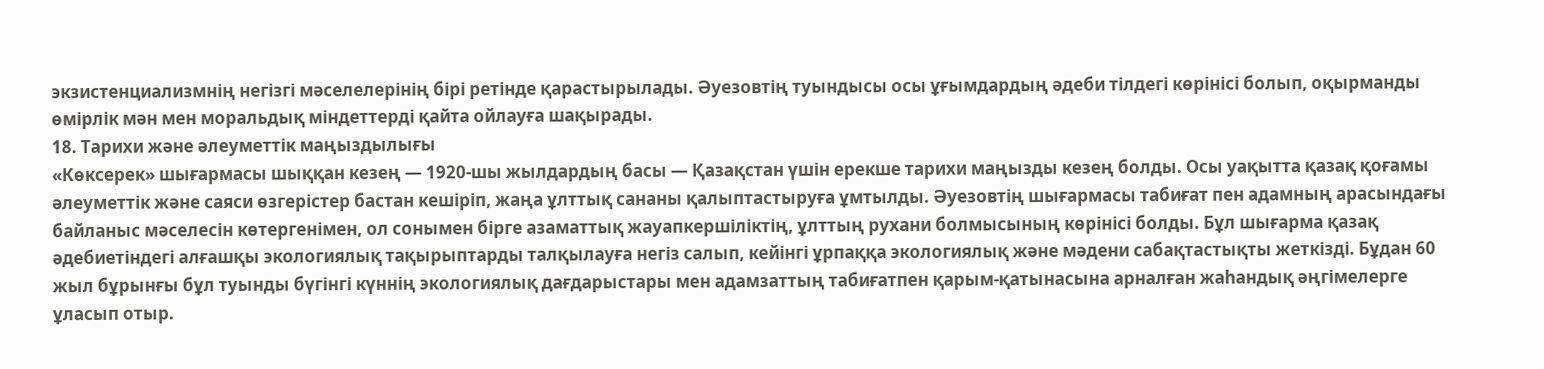экзистенциализмнің негізгі мәселелерінің бірі ретінде қарастырылады. Әуезовтің туындысы осы ұғымдардың әдеби тілдегі көрінісі болып, оқырманды өмірлік мән мен моральдық міндеттерді қайта ойлауға шақырады.
18. Тарихи және әлеуметтік маңыздылығы
«Көксерек» шығармасы шыққан кезең — 1920-шы жылдардың басы — Қазақстан үшін ерекше тарихи маңызды кезең болды. Осы уақытта қазақ қоғамы әлеуметтік және саяси өзгерістер бастан кешіріп, жаңа ұлттық сананы қалыптастыруға ұмтылды. Әуезовтің шығармасы табиғат пен адамның арасындағы байланыс мәселесін көтергенімен, ол сонымен бірге азаматтық жауапкершіліктің, ұлттың рухани болмысының көрінісі болды. Бұл шығарма қазақ әдебиетіндегі алғашқы экологиялық тақырыптарды талқылауға негіз салып, кейінгі ұрпаққа экологиялық және мәдени сабақтастықты жеткізді. Бұдан 60 жыл бұрынғы бұл туынды бүгінгі күннің экологиялық дағдарыстары мен адамзаттың табиғатпен қарым-қатынасына арналған жаһандық әңгімелерге ұласып отыр.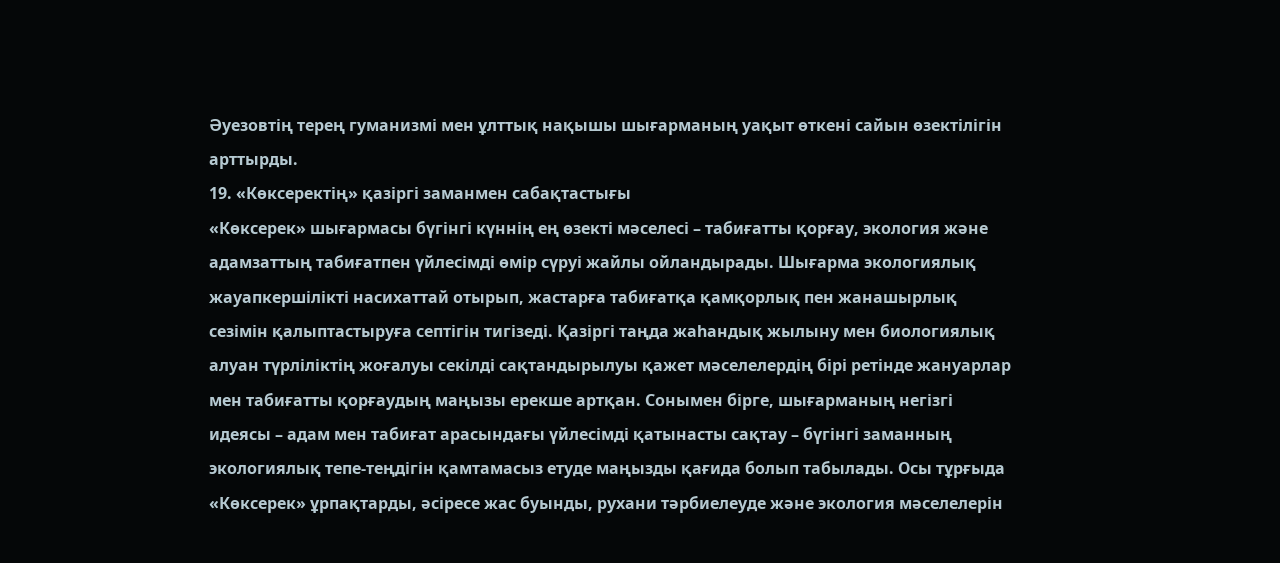Әуезовтің терең гуманизмі мен ұлттық нақышы шығарманың уақыт өткені сайын өзектілігін арттырды.
19. «Көксеректің» қазіргі заманмен сабақтастығы
«Көксерек» шығармасы бүгінгі күннің ең өзекті мәселесі – табиғатты қорғау, экология және адамзаттың табиғатпен үйлесімді өмір сүруі жайлы ойландырады. Шығарма экологиялық жауапкершілікті насихаттай отырып, жастарға табиғатқа қамқорлық пен жанашырлық сезімін қалыптастыруға септігін тигізеді. Қазіргі таңда жаһандық жылыну мен биологиялық алуан түрліліктің жоғалуы секілді сақтандырылуы қажет мәселелердің бірі ретінде жануарлар мен табиғатты қорғаудың маңызы ерекше артқан. Сонымен бірге, шығарманың негізгі идеясы – адам мен табиғат арасындағы үйлесімді қатынасты сақтау – бүгінгі заманның экологиялық тепе-теңдігін қамтамасыз етуде маңызды қағида болып табылады. Осы тұрғыда «Көксерек» ұрпақтарды, әсіресе жас буынды, рухани тәрбиелеуде және экология мәселелерін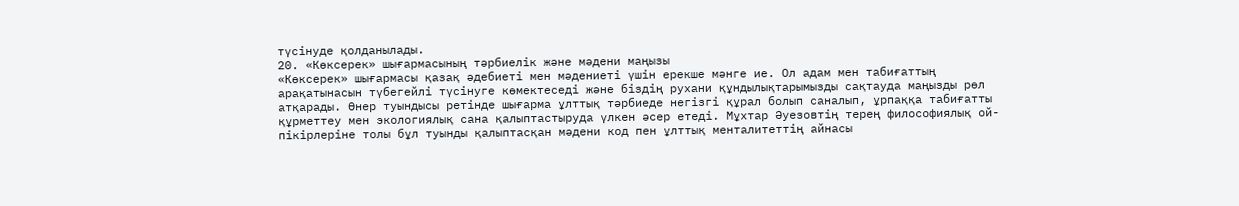түсінуде қолданылады.
20. «Көксерек» шығармасының тәрбиелік және мәдени маңызы
«Көксерек» шығармасы қазақ әдебиеті мен мәдениеті үшін ерекше мәнге ие. Ол адам мен табиғаттың арақатынасын түбегейлі түсінуге көмектеседі және біздің рухани құндылықтарымызды сақтауда маңызды рөл атқарады. Өнер туындысы ретінде шығарма ұлттық тәрбиеде негізгі құрал болып саналып, ұрпаққа табиғатты құрметтеу мен экологиялық сана қалыптастыруда үлкен әсер етеді. Мұхтар Әуезовтің терең философиялық ой-пікірлеріне толы бұл туынды қалыптасқан мәдени код пен ұлттық менталитеттің айнасы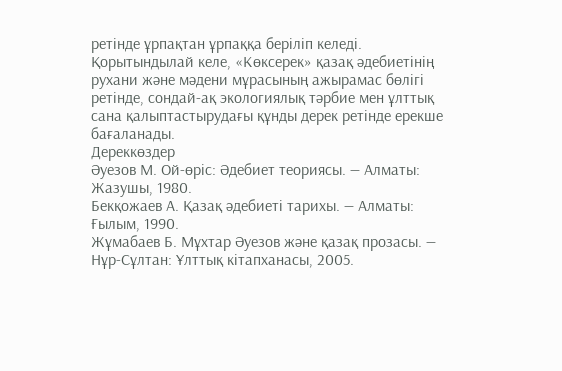ретінде ұрпақтан ұрпаққа беріліп келеді. Қорытындылай келе, «Көксерек» қазақ әдебиетінің рухани және мәдени мұрасының ажырамас бөлігі ретінде, сондай-ақ экологиялық тәрбие мен ұлттық сана қалыптастырудағы құнды дерек ретінде ерекше бағаланады.
Дереккөздер
Әуезов М. Ой-өріс: Әдебиет теориясы. — Алматы: Жазушы, 1980.
Бекқожаев А. Қазақ әдебиеті тарихы. — Алматы: Ғылым, 1990.
Жұмабаев Б. Мұхтар Әуезов және қазақ прозасы. — Нұр-Сұлтан: Ұлттық кітапханасы, 2005.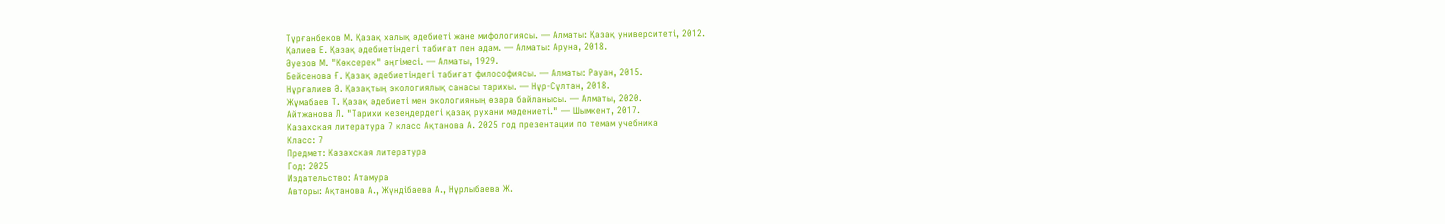Тұрғанбеков М. Қазақ халық әдебиеті және мифологиясы. — Алматы: Қазақ университеті, 2012.
Қалиев Е. Қазақ әдебиетіндегі табиғат пен адам. — Алматы: Аруна, 2018.
Әуезов М. "Көксерек" әңгімесі. — Алматы, 1929.
Бейсенова Ғ. Қазақ әдебиетіндегі табиғат философиясы. — Алматы: Рауан, 2015.
Нұрғалиев Ә. Қазақтың экологиялық санаcы тарихы. — Нұр-Сұлтан, 2018.
Жұмабаев Т. Қазақ әдебиеті мен экологияның өзара байланысы. — Алматы, 2020.
Айтжанова Л. "Тарихи кезеңдердегі қазақ рухани мәдениеті." — Шымкент, 2017.
Казахская литература 7 класс Ақтанова А. 2025 год презентации по темам учебника
Класс: 7
Предмет: Казахская литература
Год: 2025
Издательство: Атамура
Авторы: Ақтанова А., Жүндібаева А., Нұрлыбаева Ж.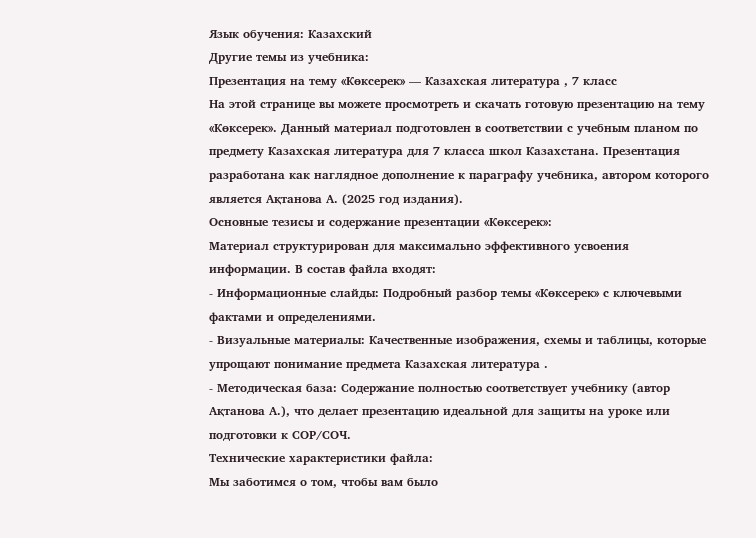Язык обучения: Казахский
Другие темы из учебника:
Презентация на тему «Көксерек» — Казахская литература , 7 класс
На этой странице вы можете просмотреть и скачать готовую презентацию на тему «Көксерек». Данный материал подготовлен в соответствии с учебным планом по предмету Казахская литература для 7 класса школ Казахстана. Презентация разработана как наглядное дополнение к параграфу учебника, автором которого является Ақтанова А. (2025 год издания).
Основные тезисы и содержание презентации «Көксерек»:
Материал структурирован для максимально эффективного усвоения информации. В состав файла входят:
- Информационные слайды: Подробный разбор темы «Көксерек» с ключевыми фактами и определениями.
- Визуальные материалы: Качественные изображения, схемы и таблицы, которые упрощают понимание предмета Казахская литература .
- Методическая база: Содержание полностью соответствует учебнику (автор Ақтанова А.), что делает презентацию идеальной для защиты на уроке или подготовки к СОР/СОЧ.
Технические характеристики файла:
Мы заботимся о том, чтобы вам было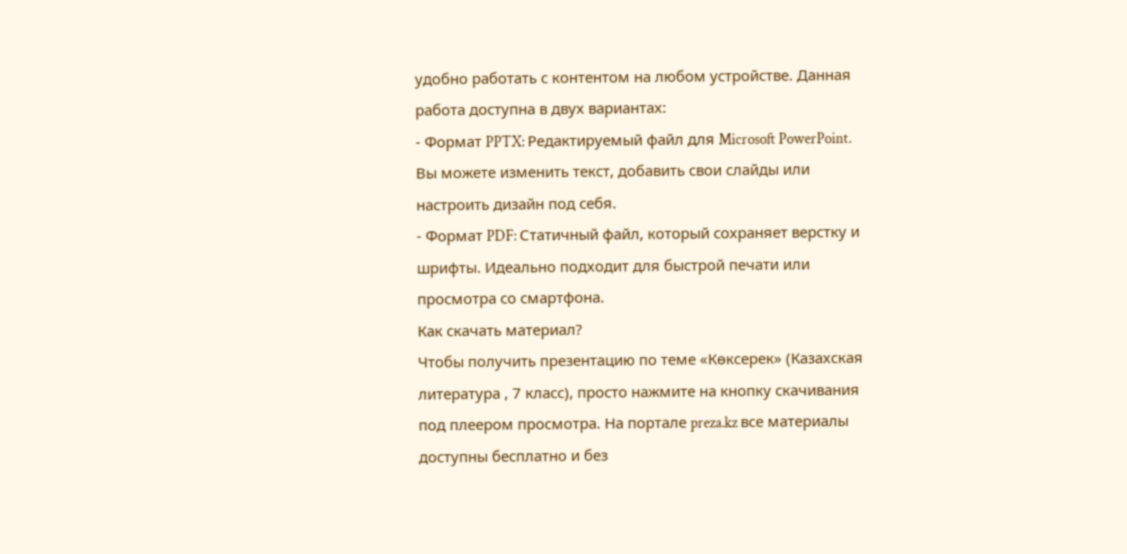удобно работать с контентом на любом устройстве. Данная работа доступна в двух вариантах:
- Формат PPTX: Редактируемый файл для Microsoft PowerPoint. Вы можете изменить текст, добавить свои слайды или настроить дизайн под себя.
- Формат PDF: Статичный файл, который сохраняет верстку и шрифты. Идеально подходит для быстрой печати или просмотра со смартфона.
Как скачать материал?
Чтобы получить презентацию по теме «Көксерек» (Казахская литература , 7 класс), просто нажмите на кнопку скачивания под плеером просмотра. На портале preza.kz все материалы доступны бесплатно и без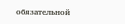обязательной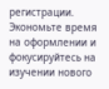регистрации. Экономьте время на оформлении и фокусируйтесь на изучении нового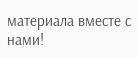материала вместе с нами!